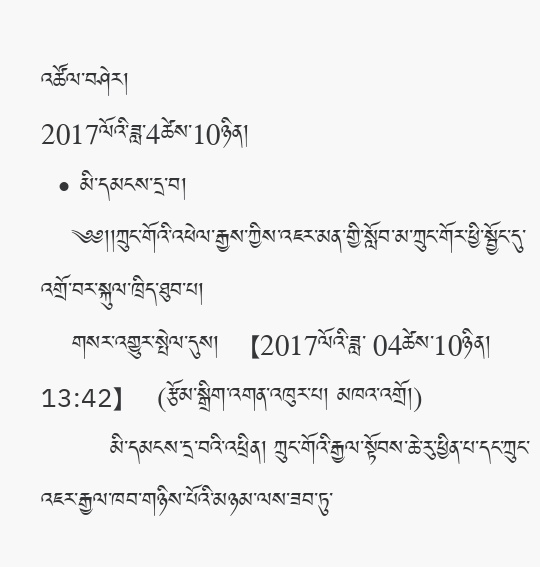འཚོལ་བཤེར།
2017ལོའི་ཟླ་4ཚེས་10ཉིན།
  • མི་དམངས་དྲ་བ།
    ༄༅།།ཀྲུང་གོའི་འཕེལ་རྒྱས་ཀྱིས་འཇར་མན་གྱི་སློབ་མ་ཀྲུང་གོར་ཕྱི་སྦྱོང་དུ་འགྲོ་བར་སྐུལ་ཁྲིད་ཐུབ་པ།
    གསར་འགྱུར་སྤེལ་དུས།  【2017ལོའི་ཟླ་ 04ཚེས་10ཉིན། 13:42】   (རྩོམ་སྒྲིག་འགན་འཁུར་པ། མཁའ་འགྲོ།)
         མི་དམངས་དྲ་བའི་འཕྲིན། ཀྲུང་གོའི་རྒྱལ་སྟོབས་ཆེ་རུ་ཕྱིན་པ་དང་ཀྲུང་འཇར་རྒྱལ་ཁབ་གཉིས་པོའི་མཉམ་ལས་ཟབ་ཏུ་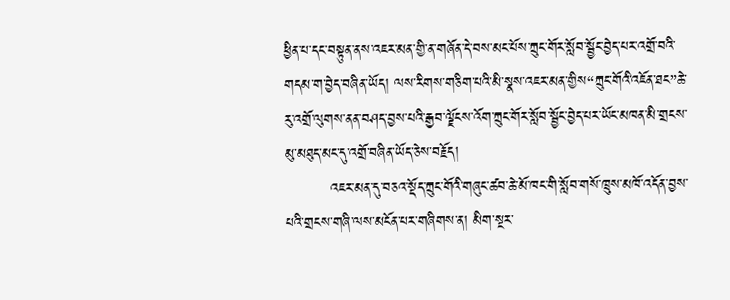ཕྱིན་པ་དང་བསྟུན་ནས་འཇར་མན་གྱི་ན་གཞོན་དེ་བས་མང་པོས་ཀྲུང་གོར་སློབ་སྦྱོང་བྱེད་པར་འགྲོ་བའི་གདམ་ག་བྱེད་བཞིན་ཡོད། ལས་རིགས་གཅིག་པའི་མི་སྣས་འཇར་མན་གྱིས“ཀྲུང་གོའི་འཇོན་ཐང”ཆེ་རུ་འགྲོ་ལུགས་ནན་བཤད་བྱས་པའི་རྒྱབ་ལྗོངས་འོག་ཀྲུང་གོར་སློབ་སྦྱོང་བྱེད་པར་ཡོང་མཁན་མི་གྲངས་མུ་མཐུད་མང་དུ་འགྲོ་བཞིན་ཡོད་ཅེས་བརྗོད།
         འཇར་མན་དུ་བཅའ་སྡོད་ཀྲུང་གོའི་གཞུང་ཚབ་ཆེ་མོ་ཁང་གི་སློབ་གསོ་ཁྲུས་མཁོ་འདོན་བྱས་པའི་གྲངས་གཞི་ལས་མངོན་པར་གཞིགས་ན། མིག་སྔར་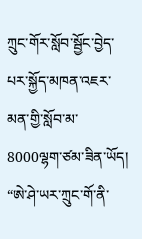ཀྲུང་གོར་སློབ་སྦྱོང་བྱེད་པར་སྐྱོད་མཁན་འཇར་མན་གྱི་སློབ་མ་8000ལྷག་ཙམ་ཟིན་ཡོད། “ཨེ་ཤེ་ཡར་ཀྲུང་གོ་ནི་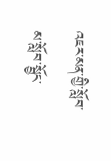འཇར་མན་གྱི་སློབ་མ་སློབ་སྦྱོང་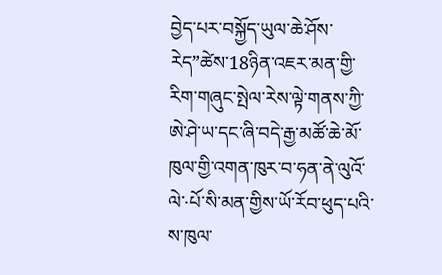བྱེད་པར་བསྐྱོད་ཡུལ་ཆེ་ཤོས་རེད”ཚེས་18ཉིན་འཇར་མན་གྱི་རིག་གཞུང་སྤེལ་རེས་ལྟེ་གནས་ཀྱི་ཨེ་ཤེ་ཡ་དང་ཞི་བདེ་རྒྱ་མཚོ་ཆེ་མོ་ཁུལ་གྱི་འགན་ཁུར་བ་ཧན་ནེ་ལུའོ་ལེ་·པོ་སི་མན་གྱིས་ཡོ་རོབ་ཕུད་པའི་ས་ཁུལ་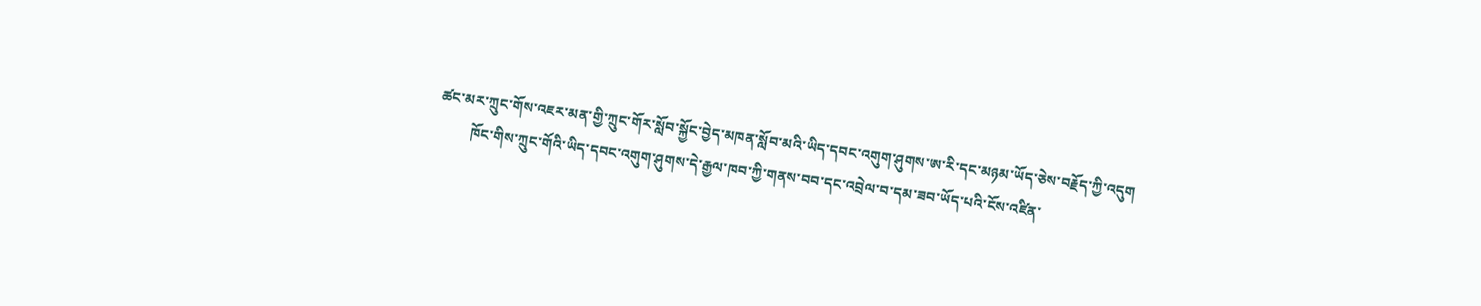ཚང་མར་ཀྲུང་གོས་འཇར་མན་གྱི་ཀྲུང་གོར་སློབ་སྐྱོང་བྱེད་མཁན་སློབ་མའི་ཡིད་དབང་འགུག་ཤུགས་ཨ་རི་དང་མཉམ་ཡོད་ཅེས་བརྗོད་ཀྱི་འདུག
         ཁོང་གིས་ཀྲུང་གོའི་ཡིད་དབང་འགུག་ཤུགས་དེ་རྒྱལ་ཁབ་ཀྱི་གནས་བབ་དང་འབྲེལ་བ་དམ་ཟབ་ཡོད་པའི་ངོས་འཛིན་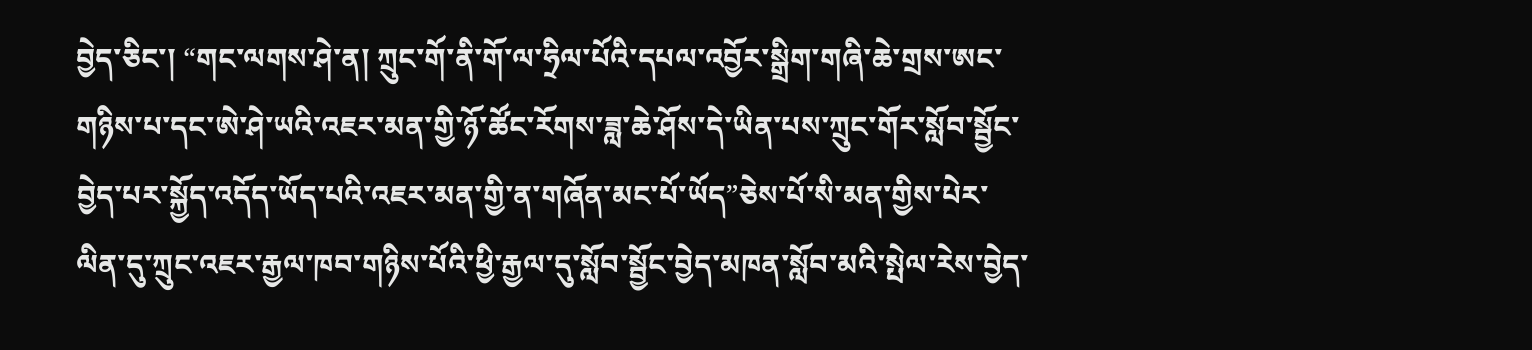བྱེད་ཅིང་། “གང་ལགས་ཤེ་ན། ཀྲུང་གོ་ནི་གོ་ལ་ཧྲིལ་པོའི་དཔལ་འབྱོར་སྒྲིག་གཞི་ཆེ་གྲས་ཨང་གཉིས་པ་དང་ཨེ་ཤེ་ཡའི་འཇར་མན་གྱི་ཉོ་ཚོང་རོགས་ཟླ་ཆེ་ཤོས་དེ་ཡིན་པས་ཀྲུང་གོར་སློབ་སྦྱོང་བྱེད་པར་སྐྱོད་འདོད་ཡོད་པའི་འཇར་མན་གྱི་ན་གཞོན་མང་པོ་ཡོད”ཅེས་པོ་སི་མན་གྱིས་པེར་ལིན་དུ་ཀྲུང་འཇར་རྒྱལ་ཁབ་གཉིས་པོའི་ཕྱི་རྒྱལ་དུ་སློབ་སྦྱོང་བྱེད་མཁན་སློབ་མའི་སྤེལ་རེས་བྱེད་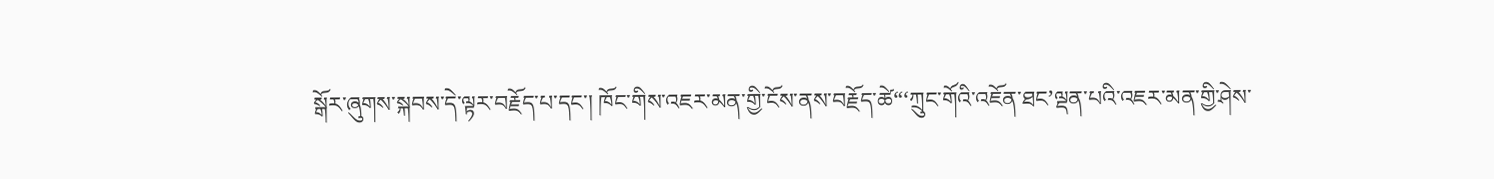སྒོར་ཞུགས་སྐབས་དེ་ལྟར་བརྗོད་པ་དང་། ཁོང་གིས་འཇར་མན་གྱི་ངོས་ནས་བརྗོད་ཚེ“‘ཀྲུང་གོའི་འཇོན་ཐང’ལྡན་པའི་འཇར་མན་གྱི་ཤེས་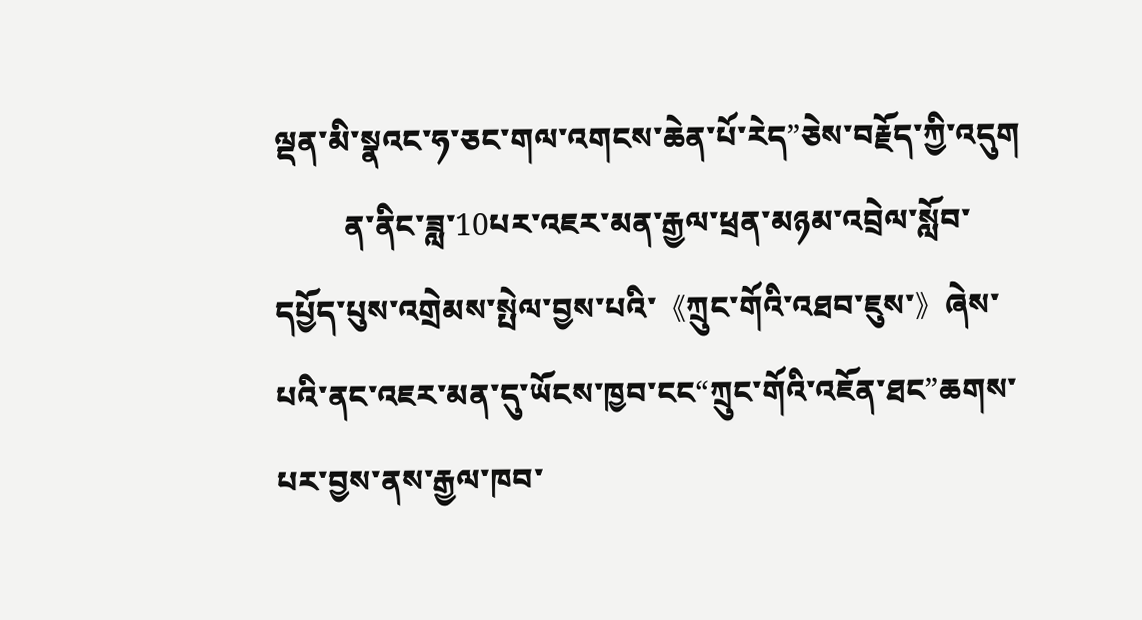ལྡན་མི་སྣའང་ཧ་ཅང་གལ་འགངས་ཆེན་པོ་རེད”ཅེས་བརྗོད་ཀྱི་འདུག
         ན་ནིང་ཟླ་10པར་འཇར་མན་རྒྱལ་ཕྲན་མཉམ་འབྲེལ་སློབ་དཔྱོད་པུས་འགྲེམས་སྤེལ་བྱས་པའི་《ཀྲུང་གོའི་འཐབ་ཇུས་》ཞེས་པའི་ནང་འཇར་མན་དུ་ཡོངས་ཁྱབ་ངང“ཀྲུང་གོའི་འཇོན་ཐང”ཆགས་པར་བྱས་ནས་རྒྱལ་ཁབ་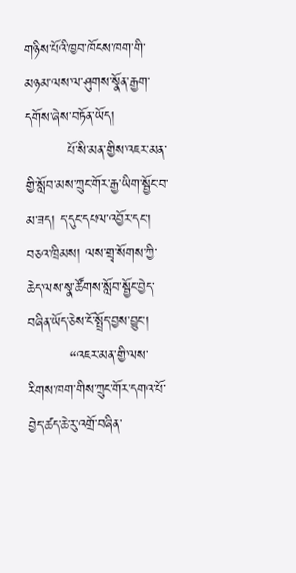གཉིས་པོའི་ཁྱབ་ཁོངས་ཁག་གི་མཉམ་ལས་ལ་ཤུགས་སྣོན་རྒྱག་དགོས་ཞེས་བཏོན་ཡོད།
         པོ་སི་མན་གྱིས་འཇར་མན་གྱི་སློབ་མས་ཀྲུང་གོར་རྒྱ་ཡིག་སྦྱོང་བ་མ་ཟད། ད་དུང་དཔལ་འབྱོར་དང་། བཅའ་ཁྲིམས། ལས་གྲྭ་སོགས་ཀྱི་ཆེད་ལས་སྣ་ཚོགས་སློབ་སྦྱོང་བྱེད་བཞིན་ཡོད་ཅེས་ངོ་སྤྲོད་བྱས་བྱུང་།
         “འཇར་མན་གྱི་ལས་རིགས་ཁག་གིས་ཀྲུང་གོར་དགའ་པོ་བྱེད་ཚད་ཆེ་རུ་འགྲོ་བཞིན་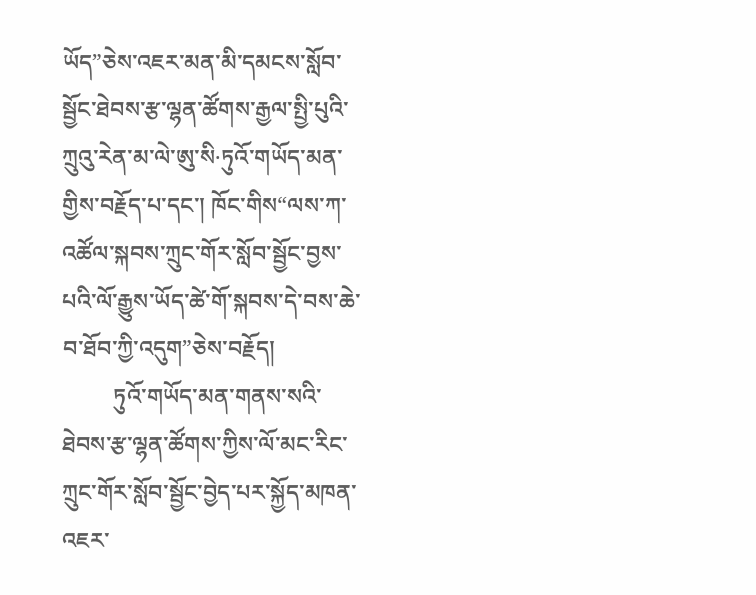ཡོད”ཅེས་འཇར་མན་མི་དམངས་སློབ་སྦྱོང་ཐེབས་རྩ་ལྷན་ཚོགས་རྒྱལ་སྤྱི་པུའི་ཀྲུའུ་རེན་མ་ལེ་ཨུ་སི·ཏུའོ་གཡོད་མན་གྱིས་བརྗོད་པ་དང་། ཁོང་གིས“ལས་ཀ་འཚོལ་སྐབས་ཀྲུང་གོར་སློབ་སྦྱོང་བྱས་པའི་ལོ་རྒྱུས་ཡོད་ཚེ་གོ་སྐབས་དེ་བས་ཆེ་བ་ཐོབ་ཀྱི་འདུག”ཅེས་བརྗོད།
         ཏུའོ་གཡོད་མན་གནས་སའི་ཐེབས་རྩ་ལྷན་ཚོགས་ཀྱིས་ལོ་མང་རིང་ཀྲུང་གོར་སློབ་སྦྱོང་བྱེད་པར་སྐྱོད་མཁན་འཇར་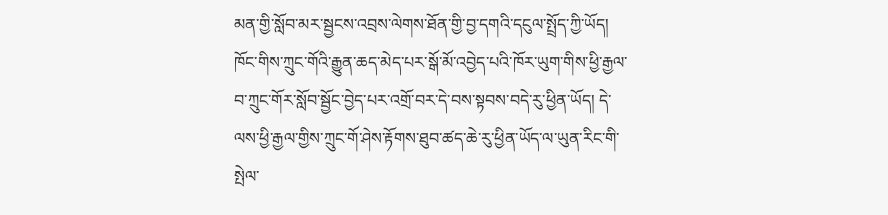མན་གྱི་སློབ་མར་སྦྱངས་འབྲས་ལེགས་ཐོན་གྱི་བྱ་དགའི་དངུལ་སྤྲོད་ཀྱི་ཡོད། ཁོང་གིས་ཀྲུང་གོའི་རྒྱུན་ཆད་མེད་པར་སྒོ་མོ་འབྱེད་པའི་ཁོར་ཡུག་གིས་ཕྱི་རྒྱལ་བ་ཀྲུང་གོར་སློབ་སྦྱོང་བྱེད་པར་འགྲོ་བར་དེ་བས་སྟབས་བདེ་རུ་ཕྱིན་ཡོད། དེ་ལས་ཕྱི་རྒྱལ་གྱིས་ཀྲུང་གོ་ཤེས་རྟོགས་ཐུབ་ཚད་ཆེ་རུ་ཕྱིན་ཡོད་ལ་ཡུན་རིང་གི་སྤེལ་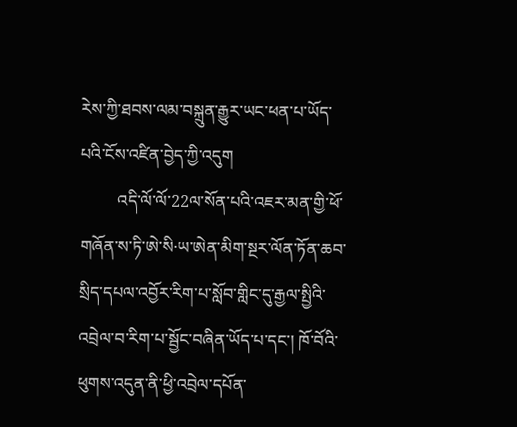རེས་ཀྱི་ཐབས་ལམ་བསྐྲུན་རྒྱུར་ཡང་ཕན་པ་ཡོད་པའི་ངོས་འཛིན་བྱེད་ཀྱི་འདུག
         འདི་ལོ་ལོ་22ལ་སོན་པའི་འཇར་མན་གྱི་ཕོ་གཞོན་ས་ཏི་ཨེ་སི·ཡ་ཨེན་མིག་སྔར་ལོན་ཏོན་ཆབ་སྲིད་དཔལ་འབྱོར་རིག་པ་སློབ་གླིང་དུ་རྒྱལ་སྤྱིའི་འབྲེལ་བ་རིག་པ་སྦྱོང་བཞིན་ཡོད་པ་དང་། ཁོ་བོའི་ཕུགས་འདུན་ནི་ཕྱི་འབྲེལ་དཔོན་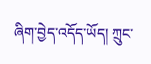ཞིག་བྱེད་འདོད་ཡོད། ཀྲུང་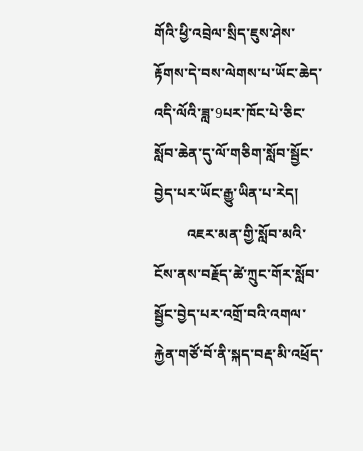གོའི་ཕྱི་འབྲེལ་སྲིད་ཇུས་ཤེས་རྟོགས་དེ་བས་ལེགས་པ་ཡོང་ཆེད་འདི་ལོའི་ཟླ་9པར་ཁོང་པེ་ཅིང་སློབ་ཆེན་དུ་ལོ་གཅིག་སློབ་སྦྱོང་བྱེད་པར་ཡོང་རྒྱུ་ཡིན་པ་རེད།
         འཇར་མན་གྱི་སློབ་མའི་ངོས་ནས་བརྗོད་ཚེ་ཀྲུང་གོར་སློབ་སྦྱོང་བྱེད་པར་འགྲོ་བའི་འགལ་རྐྱེན་གཙོ་བོ་ནི་སྐད་བརྡ་མི་འཕྲོད་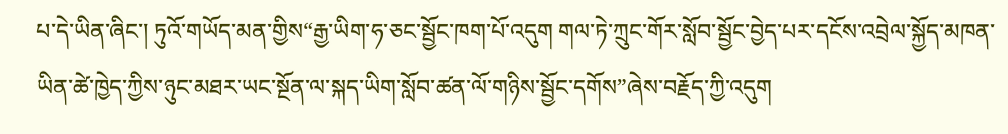པ་དེ་ཡིན་ཞིང་། ཏུའོ་གཡོད་མན་གྱིས“རྒྱ་ཡིག་ཧ་ཅང་སྦྱོང་ཁག་པོ་འདུག གལ་ཏེ་ཀྲུང་གོར་སློབ་སྦྱོང་བྱེད་པར་དངོས་འབྲེལ་སྐྱོད་མཁན་ཡིན་ཚེ་ཁྱེད་ཀྱིས་ཉུང་མཐར་ཡང་སྔོན་ལ་སྐད་ཡིག་སློབ་ཚན་ལོ་གཉིས་སྦྱོང་དགོས”ཞེས་བརྗོད་ཀྱི་འདུག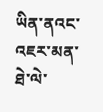ཡིན་ནའང་འཇར་མན་ཐེ་ལེ་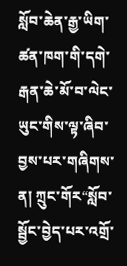སློབ་ཆེན་རྒྱ་ཡིག་ཚན་ཁག་གི་དགེ་རྒན་ཆེ་མོ་བ་ལེང་ཡུང་གིས་ལྟ་ཞིབ་བྱས་པར་གཞིགས་ན། ཀྲུང་གོར“སློབ་སྦྱོང་བྱེད་པར་འགྲོ་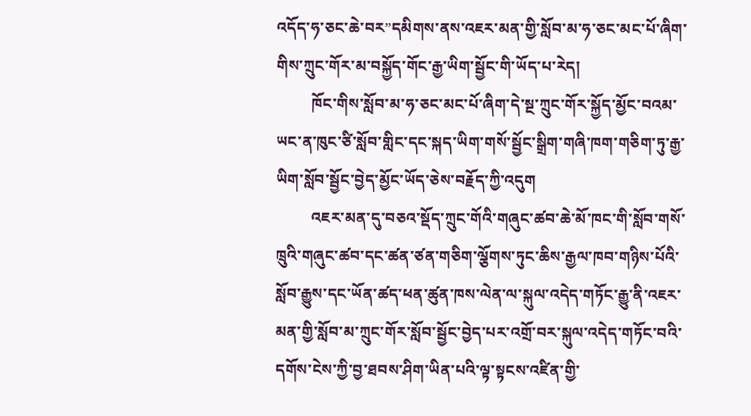འདོད་ཧ་ཅང་ཆེ་བར”དམིགས་ནས་འཇར་མན་གྱི་སློབ་མ་ཧ་ཅང་མང་པོ་ཞིག་གིས་ཀྲུང་གོར་མ་བསྐྱོད་གོང་རྒྱ་ཡིག་སྦྱོང་གི་ཡོད་པ་རེད།
         ཁོང་གིས་སློབ་མ་ཧ་ཅང་མང་པོ་ཞིག་དེ་སྔ་ཀྲུང་གོར་སྐྱོད་མྱོང་བའམ་ཡང་ན་ཁུང་ཙི་སློབ་གླིང་དང་སྐད་ཡིག་གསོ་སྦྱོང་སྒྲིག་གཞི་ཁག་གཅིག་ཏུ་རྒྱ་ཡིག་སློབ་སྦྱོང་བྱེད་མྱོང་ཡོད་ཅེས་བརྗོད་ཀྱི་འདུག
         འཇར་མན་དུ་བཅའ་སྡོད་ཀྲུང་གོའི་གཞུང་ཚབ་ཆེ་མོ་ཁང་གི་སློབ་གསོ་ཁྲུའི་གཞུང་ཚབ་དང་ཚན་ཙན་གཅིག་ལྕོགས་ཏུང་ཆིས་རྒྱལ་ཁབ་གཉིས་པོའི་སློབ་རྒྱུས་དང་ཡོན་ཚད་ཕན་ཚུན་ཁས་ལེན་ལ་སྐུལ་འདེད་གཏོང་རྒྱུ་ནི་འཇར་མན་གྱི་སློབ་མ་ཀྲུང་གོར་སློབ་སྦྱོང་བྱེད་པར་འགྲོ་བར་སྐུལ་འདེད་གཏོང་བའི་དགོས་ངེས་ཀྱི་བྱ་ཐབས་ཤིག་ཡིན་པའི་ལྟ་སྟངས་འཛིན་གྱི་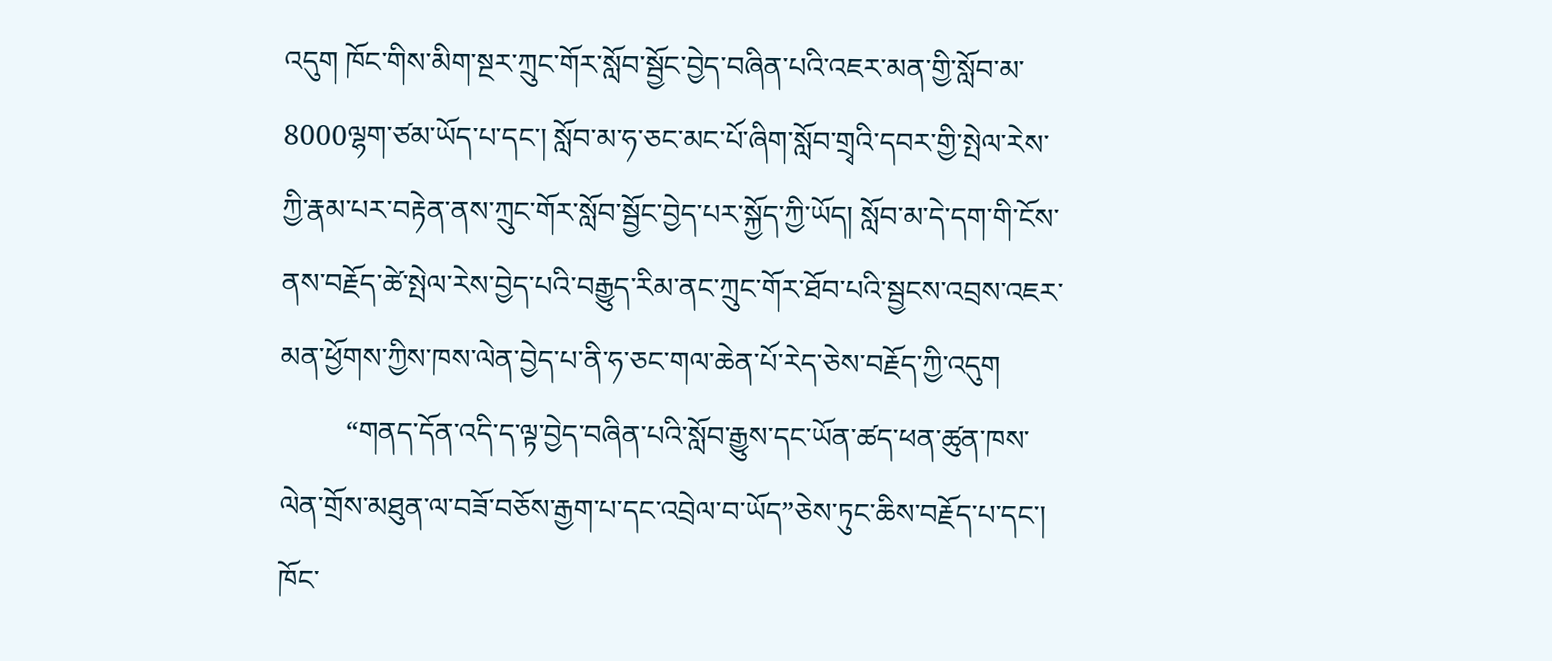འདུག ཁོང་གིས་མིག་སྔར་ཀྲུང་གོར་སློབ་སྦྱོང་བྱེད་བཞིན་པའི་འཇར་མན་གྱི་སློབ་མ་8000ལྷག་ཙམ་ཡོད་པ་དང་། སློབ་མ་ཧ་ཅང་མང་པོ་ཞིག་སློབ་གྲྭའི་དབར་གྱི་སྤེལ་རེས་ཀྱི་རྣམ་པར་བརྟེན་ནས་ཀྲུང་གོར་སློབ་སྦྱོང་བྱེད་པར་སྐྱོད་ཀྱི་ཡོད། སློབ་མ་དེ་དག་གི་ངོས་ནས་བརྗོད་ཚེ་སྤེལ་རེས་བྱེད་པའི་བརྒྱུད་རིམ་ནང་ཀྲུང་གོར་ཐོབ་པའི་སྦྱངས་འབྲས་འཇར་མན་ཕྱོགས་ཀྱིས་ཁས་ལེན་བྱེད་པ་ནི་ཧ་ཅང་གལ་ཆེན་པོ་རེད་ཅེས་བརྗོད་ཀྱི་འདུག
         “གནད་དོན་འདི་ད་ལྟ་བྱེད་བཞིན་པའི་སློབ་རྒྱུས་དང་ཡོན་ཚད་ཕན་ཚུན་ཁས་ལེན་གྲོས་མཐུན་ལ་བཟོ་བཅོས་རྒྱག་པ་དང་འབྲེལ་བ་ཡོད”ཅེས་ཏུང་ཆིས་བརྗོད་པ་དང་། ཁོང་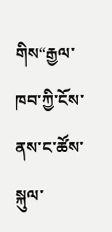གིས“རྒྱལ་ཁབ་ཀྱི་ངོས་ནས་ང་ཚོས་སྐུལ་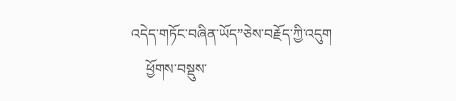འདེད་གཏོང་བཞིན་ཡོད”ཅེས་བརྗོད་ཀྱི་འདུག
    ཕྱོགས་བསྡུས་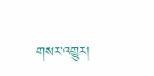གསར་འགྱུར།